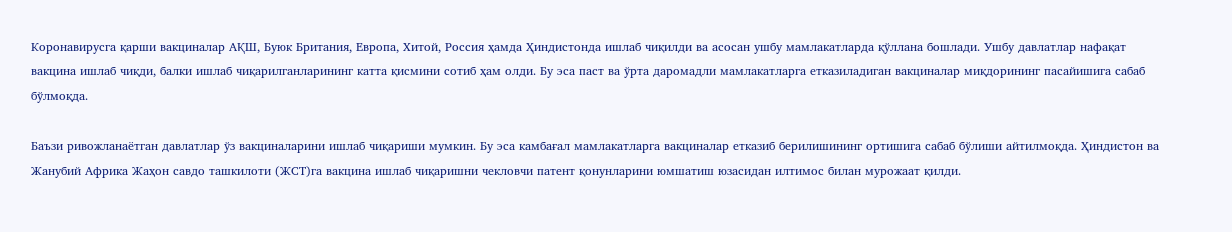Коронавирусга қарши вакциналар АҚШ, Буюк Британия, Европа, Хитой, Россия ҳамда Ҳиндистонда ишлаб чиқилди ва асосан ушбу мамлакатларда қўллана бошлади. Ушбу давлатлар нафақат вакцина ишлаб чиқди, балки ишлаб чиқарилганларининг катта қисмини сотиб ҳам олди. Бу эса паст ва ўрта даромадли мамлакатларга етказиладиган вакциналар миқдорининг пасайишига сабаб бўлмоқда.

Баъзи ривожланаётган давлатлар ўз вакциналарини ишлаб чиқариши мумкин. Бу эса камбағал мамлакатларга вакциналар етказиб берилишининг ортишига сабаб бўлиши айтилмоқда. Ҳиндистон ва Жанубий Африка Жаҳон савдо ташкилоти (ЖСТ)га вакцина ишлаб чиқаришни чекловчи патент қонунларини юмшатиш юзасидан илтимос билан мурожаат қилди.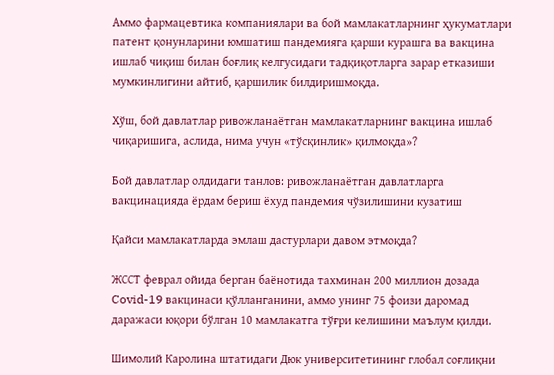Аммо фармацевтика компаниялари ва бой мамлакатларнинг ҳукуматлари патент қонунларини юмшатиш пандемияга қарши курашга ва вакцина ишлаб чиқиш билан боғлиқ келгусидаги тадқиқотларга зарар етказиши мумкинлигини айтиб, қаршилик билдиришмоқда.

Хўш, бой давлатлар ривожланаётган мамлакатларнинг вакцина ишлаб чиқаришига, аслида, нима учун «тўсқинлик» қилмоқда»?

Бой давлатлар олдидаги танлов: ривожланаётган давлатларга вакцинацияда ёрдам бериш ёхуд пандемия чўзилишини кузатиш

Қайси мамлакатларда эмлаш дастурлари давом этмоқда?

ЖССТ феврал ойида берган баёнотида тахминан 200 миллион дозада Covid-19 вакцинаси қўлланганини, аммо унинг 75 фоизи даромад даражаси юқори бўлган 10 мамлакатга тўғри келишини маълум қилди.

Шимолий Каролина штатидаги Дюк университетининг глобал соғлиқни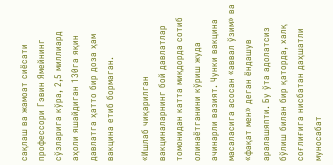сақлаш ва жамоат сиёсати профессори Гэвин Ямейнинг сўзларига кўра, 2,5 миллиард аҳоли яшайдиган 130га яқин давлатга ҳатто бир доза ҳам вакцина етиб бормаган.

«Ишлаб чиқарилган вакциналарнинг бой давлатлар томонидан катта миқдорда сотиб олинаётганини кўриш жуда ачинарли вазият. Чунки вакцина масаласига асосан «аввал ўзим» ва «фақат мен» деган ёндашув аралашяпти. Бу ўта адолатсиз бўлиш билан бир қаторда, халқ соғлиғига нисбатан даҳшатли муносабат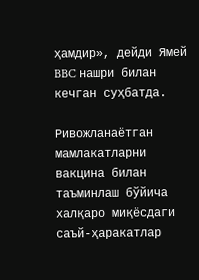ҳамдир», дейди Ямей BBC нашри билан кечган суҳбатда.

Ривожланаётган мамлакатларни вакцина билан таъминлаш бўйича халқаро миқёсдаги саъй-ҳаракатлар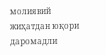молиявий жиҳатдан юқори даромадли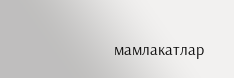мамлакатлар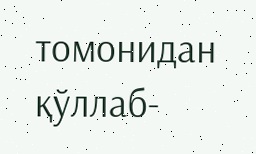томонидан қўллаб-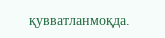қувватланмоқда.